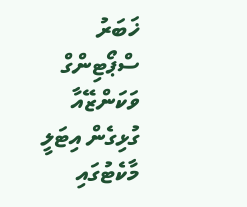ޚަބަރު
ސްޕޯޓިންގް ވަކަންޒޭއާ ގުޅިގެން އިޓަލީ މާކެޓުގައި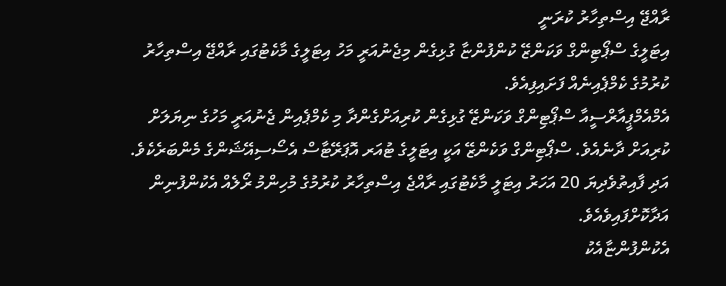ރާއްޖޭ އިސްތިހާރު ކުރަނީ
އިޓަލީގެ ސްޕޯޓިންގް ވަކަންޒޭ ކުންފުންޏާ ގުޅިގެން މިޖެނުއަރީ މަހު އިޓަލީގެ މާކެޓުގައި ރާއްޖޭ އިސްތިހާރު ކުރުމުގެ ކެމްޕެއިނެއް ފަށައިފިއެވެ.
އެމްއެމްޕީއާރްސީއާ ސްޕޯޓިންގް ވަކަންޒޭ ގުޅިގެން ކުރިއަށްގެންދާ މި ކެމްޕެއިން ޖެނުއަރީ މަހުގެ ނިޔަލަށް ކުރިއަށް ދާނެއެވެ. ސްޕޯޓިންގް ވަކެންޒޭ އަކީ އިޓަލީގެ ޓުއަރ އޮޕަރޭޓާސް އެސޯސިއޭޝަންގެ މެންބަރެކެވެ. އަދި ފާއިތުވެދިޔަ 20 އަހަރު އިޓަލީ މާކެޓުގައި ރާއްޖެ އިސްތިހާރު ކުރުމުގެ މުހިންމު ރޯލެއް އެކުންފުނިން އަދާކޮށްފައިވެއެވެ.
އެކުންފުންޏާއެކު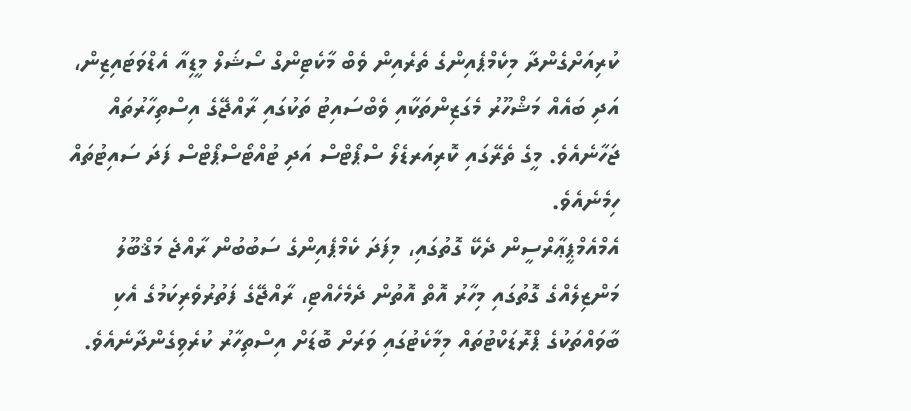ކުރިއަށްގެންދާ މިކެމްޕެއިންގެ ތެރެއިން ވެބް މާކެޓިންގް ސޯޝަލް މީޑިއާ އެޑްވަޓައިޒިން، އަދި ބައެއް މަޝްހޫރު މެގަޒިންތަކާއި ވެބްސައިޓު ތަކުގައި ރާއްޖޭގެ އިސްތިހާރުތައް ޖަހާނެއެވެ. މީގެ ތެރޭގައި ކޮރިއަރޑެލޯ ސްޕޯޓްސް އަދި ޓުއްޓޯސްޕޯޓްސް ފަދަ ސައިޓުތައް ހިމެނެއެވެ.
އެމްއެމްޕީޢާރްސީން ދެކޭ ގޮތުގައި، މިފަދަ ކެމްޕެއިންގެ ސަބުބުން ރާއްޖެ މަޤްބޫލު މަންޒިލެއްގެ ގޮތުގައި މިހާރު އޮތް އޮތުން ދެމެހެއްޓި، ރާއްޖޭގެ ފަތުރުވެރިކަމުގެ އެކި ބާވައްތަކުގެ ޕްރޮޑަކްޓުތައް މިމާކެޓުގައި ވަރަށް ބޮޑަށް އިސްތިހާރު ކުރެވިގެންދާނެއެވެ.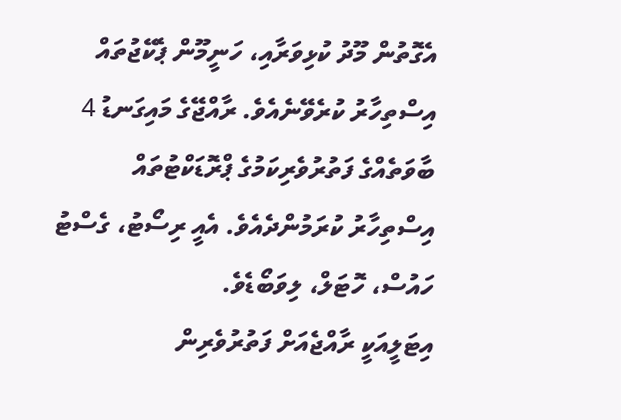އެގޮތުން މޫދު ކުޅިވަރާއި، ހަނީމޫން ޕެކޭޖުތައް އިސްތިހާރު ކުރެވޭނެއެވެ. ރާއްޖޭގެ މައިގަނޑު 4 ބާވަތެއްގެ ފަތުރުވެރިކަމުގެ ޕްރޮޑަކްޓުތައް އިސްތިހާރު ކުރަމުންދެއެވެ. އެއީ ރިސޯޓު، ގެސްޓު ހައުސް، ހޮޓަލް، ލިވަބޯޑެވެ.
އިޓަލީއަކީ ރާއްޖެއަށް ފަތުރުވެރިން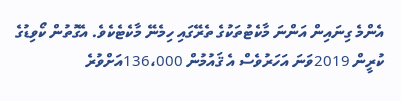އެންމެ ގިނައިން އަންނަ މާކެޓުތަކުގެ ތެރޭގައި ހިމެނޭ މާކެޓެކެވެ. އެގޮތުން ކޯވިޑުގެ ކުރީން 2019ވަނަ އަހަރުވެސް އެ ޤައުމުން 136،000އަށްވުރެ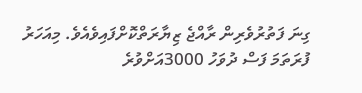ގިނަ ފަތުރުވެރިން ރާއްޖެ ޒިޔާރަތްކޮށްފައިވެއެވެ. މިއަހަރު ފުރަތަމަ ފަސް ދުވަހު 3000އަށްވުރެ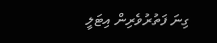ގިނަ ފަތުރުވެރިން އިޓަލީ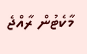މާކެޓުން ރާއްޖެ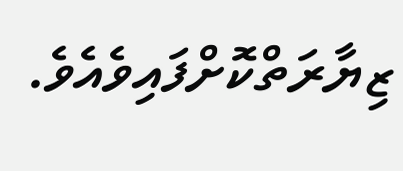ޒިޔާރަތްކޮށްފައިވެއެވެ.